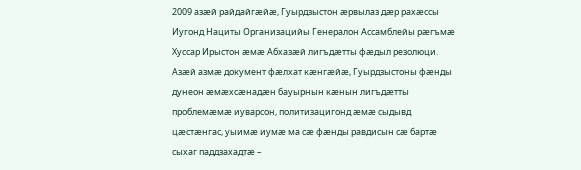2009 азæй райдайгæйæ, Гуырдзыстон æрвылаз дæр рахæссы Иугонд Нациты Организацийы Генералон Ассамблейы рæгъмæ Хуссар Ирыстон æмæ Абхазæй лигъдæтты фæдыл резолюци. Азæй азмæ документ фæлхат кæнгæйæ, Гуырдзыстоны фæнды дунеон æмæхсæнадæн бауырнын кæнын лигъдæтты проблемæмæ иуварсон, политизацигонд æмæ сыдывд цæстæнгас, уыимæ иумæ ма сæ фæнды равдисын сæ бартæ сыхаг паддзахадтæ –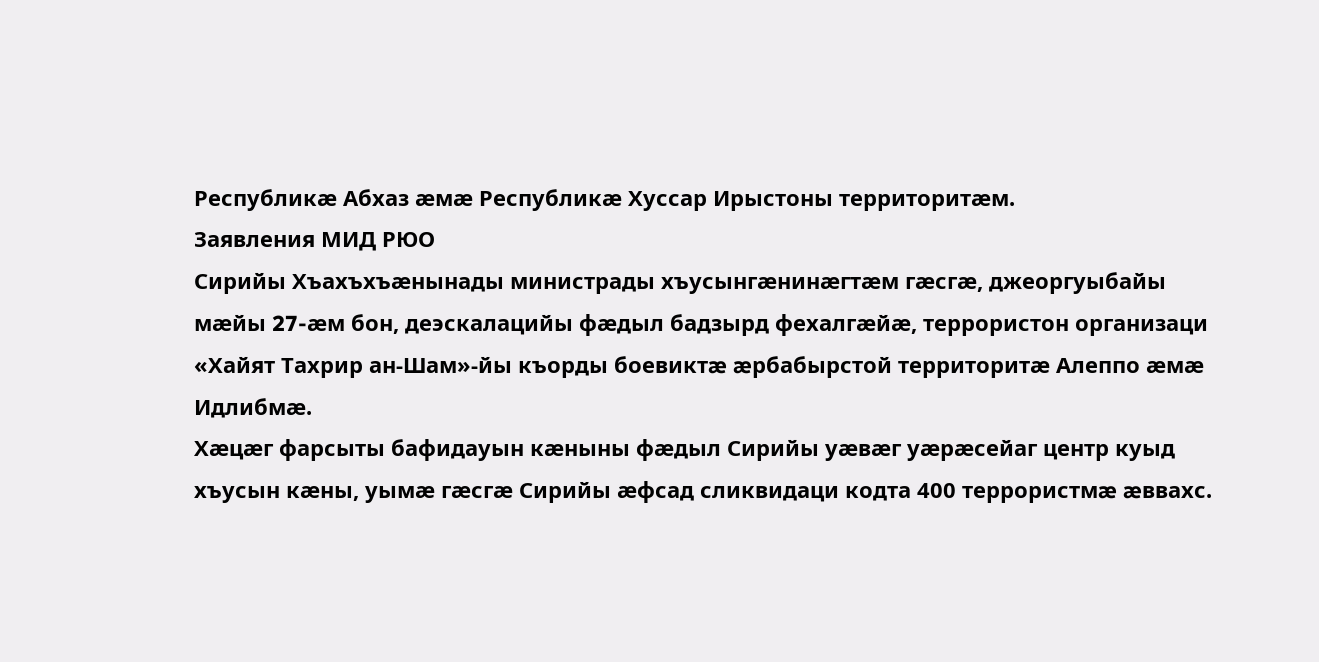Республикæ Абхаз æмæ Республикæ Хуссар Ирыстоны территоритæм.
Заявления МИД РЮО
Сирийы Хъахъхъæнынады министрады хъусынгæнинæгтæм гæсгæ, джеоргуыбайы мæйы 27-æм бон, деэскалацийы фæдыл бадзырд фехалгæйæ, террористон организаци «Хайят Тахрир ан-Шам»-йы къорды боевиктæ æрбабырстой территоритæ Алеппо æмæ Идлибмæ.
Хæцæг фарсыты бафидауын кæныны фæдыл Сирийы уæвæг уæрæсейаг центр куыд хъусын кæны, уымæ гæсгæ Сирийы æфсад сликвидаци кодта 400 террористмæ æввахс.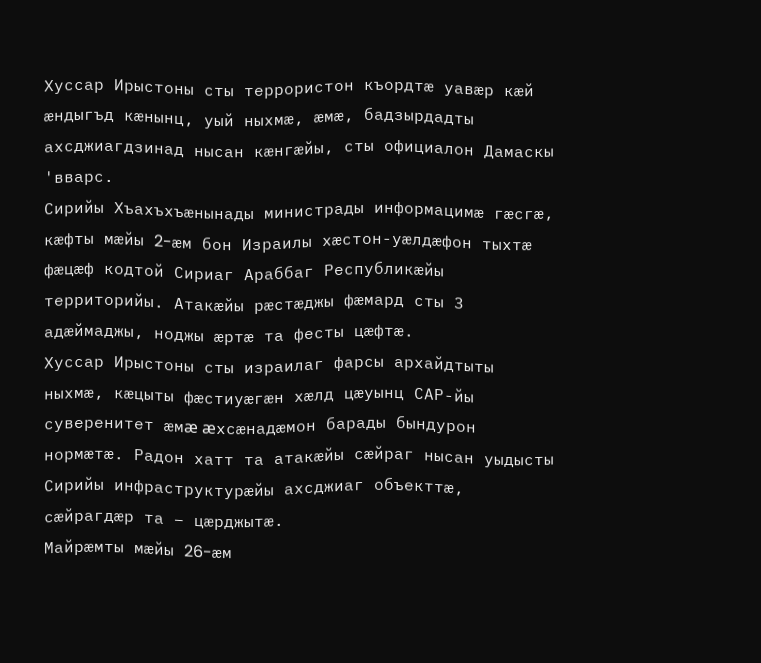Хуссар Ирыстоны сты террористон къордтæ уавæр кæй æндыгъд кæнынц, уый ныхмæ, æмæ, бадзырдадты ахсджиагдзинад нысан кæнгæйы, сты официалон Дамаскы 'вварс.
Сирийы Хъахъхъæнынады министрады информацимæ гæсгæ, кæфты мæйы 2-æм бон Израилы хæстон-уæлдæфон тыхтæ фæцæф кодтой Сириаг Араббаг Республикæйы территорийы. Атакæйы рæстæджы фæмард сты 3 адæймаджы, ноджы æртæ та фесты цæфтæ.
Хуссар Ирыстоны сты израилаг фарсы архайдтыты ныхмæ, кæцыты фæстиуæгæн хæлд цæуынц САР-йы суверенитет æмæ æхсæнадæмон барады бындурон нормæтæ. Радон хатт та атакæйы сæйраг нысан уыдысты Сирийы инфраструктурæйы ахсджиаг объекттæ, сæйрагдæр та – цæрджытæ.
Майрæмты мæйы 26-æм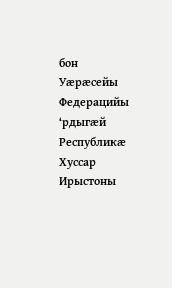бон Уæрæсейы Федерацийы ‘рдыгæй Республикæ Хуссар Ирыстоны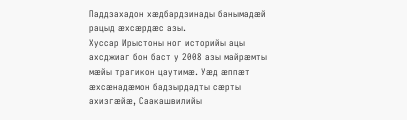Паддзахадон хæдбардзинады банымадæй рацыд æхсæрдæс азы.
Хуссар Ирыстоны ног историйы ацы ахсджиаг бон баст у 2008 азы майрæмты мæйы трагикон цаутимæ. Уæд æппæт æхсæнадæмон бадзырдадты сæрты ахизгæйæ, Саакашвилийы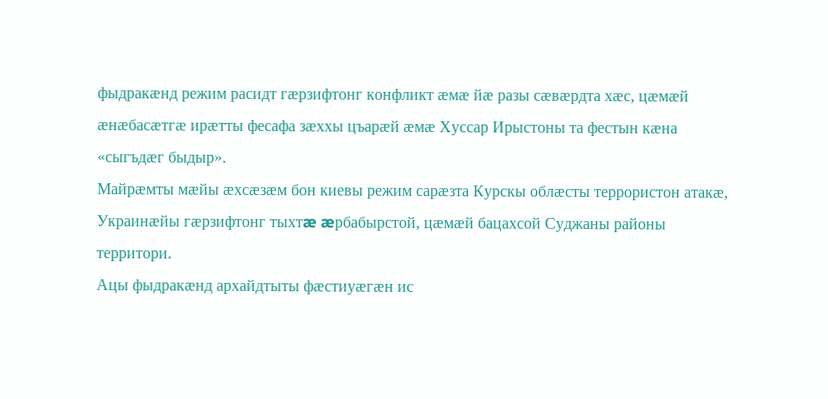фыдракæнд режим расидт гæрзифтонг конфликт æмæ йæ разы сæвæрдта хæс, цæмæй æнæбасæтгæ ирæтты фесафа зæххы цъарæй æмæ Хуссар Ирыстоны та фестын кæна «сыгъдæг быдыр».
Майрæмты мæйы æхсæзæм бон киевы режим сарæзта Курскы облæсты террористон атакæ, Украинæйы гæрзифтонг тыхтæ æрбабырстой, цæмæй бацахсой Суджаны районы территори.
Ацы фыдракæнд архайдтыты фæстиуæгæн ис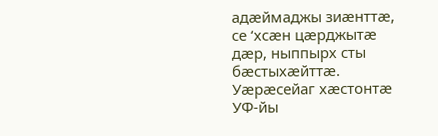адæймаджы зиæнттæ, се ‘хсæн цæрджытæ дæр, ныппырх сты бæстыхæйттæ.
Уæрæсейаг хæстонтæ УФ-йы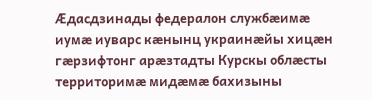Æдасдзинады федералон службæимæ иумæ иуварс кæнынц украинæйы хицæн гæрзифтонг арæзтадты Курскы облæсты территоримæ мидæмæ бахизыны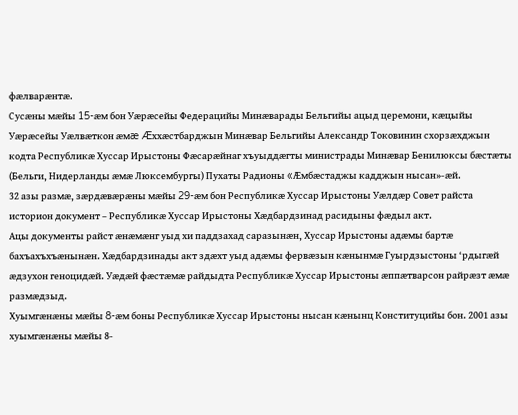фæлварæнтæ.
Сусæны мæйы 15-æм бон Уæрæсейы Федерацийы Минæварады Бельгийы ацыд церемони, кæцыйы Уæрæсейы Уæлвæткон æмæ Æххæстбарджын Минæвар Бельгийы Александр Токовинин схорзæхджын кодта Республикæ Хуссар Ирыстоны Фæсарæйнаг хъуыддæгты министрады Минæвар Бенилюксы бæстæты (Бельги, Нидерланды æмæ Люксембургы) Пухаты Радионы «Æмбæстаджы кадджын нысан»-æй.
32 азы размæ, зæрдæвæрæны мæйы 29-æм бон Республикæ Хуссар Ирыстоны Уæлдæр Совет райста историон документ – Республикæ Хуссар Ирыстоны Хæдбардзинад расидыны фæдыл акт.
Ацы документы райст æнæмæнг уыд хи паддзахад саразынæн, Хуссар Ирыстоны адæмы бартæ бахъахъхъæнынæн. Хæдбардзинады акт здæхт уыд адæмы фервæзын кæнынмæ Гуырдзыстоны ‘рдыгæй æдзухон геноцидæй. Уæдæй фæстæмæ райдыдта Республикæ Хуссар Ирыстоны æппæтварсон райрæзт æмæ размæдзыд.
Хуымгæнæны мæйы 8-æм боны Республикæ Хуссар Ирыстоны нысан кæнынц Конституцийы бон. 2001 азы хуымгæнæны мæйы 8-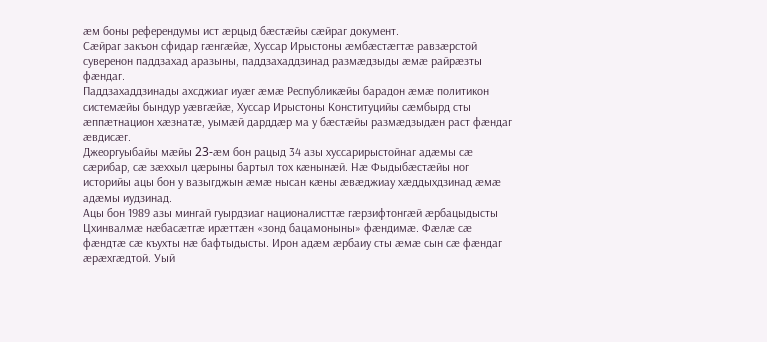æм боны референдумы ист æрцыд бæстæйы сæйраг документ.
Сæйраг закъон сфидар гæнгæйæ, Хуссар Ирыстоны æмбæстæгтæ равзæрстой суверенон паддзахад аразыны, паддзахаддзинад размæдзыды æмæ райрæзты фæндаг.
Паддзахаддзинады ахсджиаг иуæг æмæ Республикæйы барадон æмæ политикон системæйы бындур уæвгæйæ, Хуссар Ирыстоны Конституцийы сæмбырд сты æппæтнацион хæзнатæ, уымæй дарддæр ма у бæстæйы размæдзыдæн раст фæндаг æвдисæг.
Джеоргуыбайы мæйы 23-æм бон рацыд 34 азы хуссарирыстойнаг адæмы сæ сæрибар, сæ зæххыл цæрыны бартыл тох кæнынæй. Нæ Фыдыбæстæйы ног историйы ацы бон у вазыгджын æмæ нысан кæны æвæджиау хæддыхдзинад æмæ адæмы иудзинад.
Ацы бон 1989 азы мингай гуырдзиаг националисттæ гæрзифтонгæй æрбацыдысты Цхинвалмæ нæбасæтгæ ирæттæн «зонд бацамоныны» фæндимæ. Фæлæ сæ фæндтæ сæ къухты нæ бафтыдысты. Ирон адæм æрбаиу сты æмæ сын сæ фæндаг æрæхгæдтой. Уый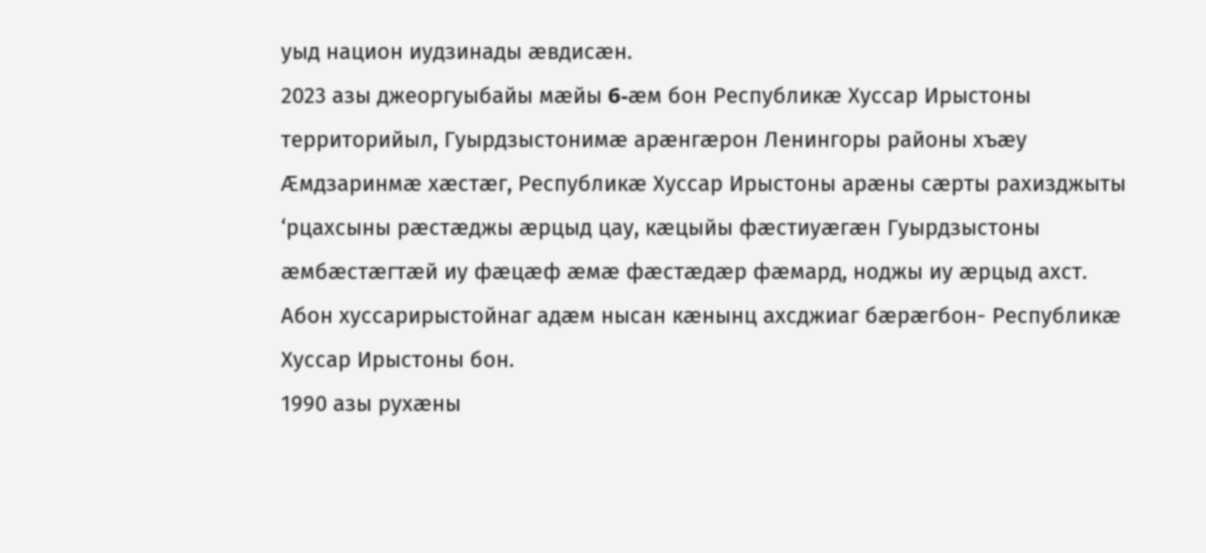уыд национ иудзинады æвдисæн.
2023 азы джеоргуыбайы мæйы 6-æм бон Республикæ Хуссар Ирыстоны территорийыл, Гуырдзыстонимæ арæнгæрон Ленингоры районы хъæу Æмдзаринмæ хæстæг, Республикæ Хуссар Ирыстоны арæны сæрты рахизджыты ‘рцахсыны рæстæджы æрцыд цау, кæцыйы фæстиуæгæн Гуырдзыстоны æмбæстæгтæй иу фæцæф æмæ фæстæдæр фæмард, ноджы иу æрцыд ахст.
Абон хуссарирыстойнаг адæм нысан кæнынц ахсджиаг бæрæгбон- Республикæ Хуссар Ирыстоны бон.
1990 азы рухæны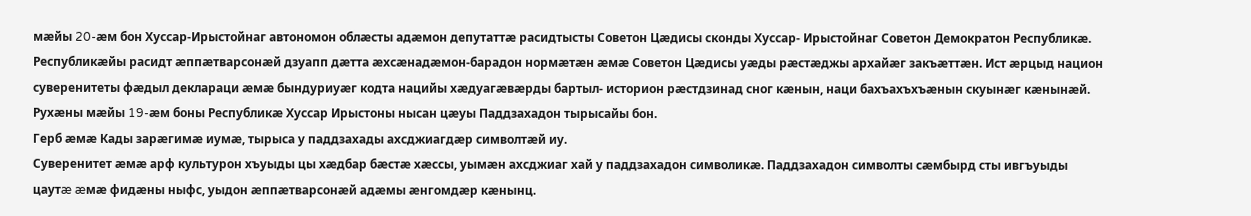мæйы 20-æм бон Хуссар-Ирыстойнаг автономон облæсты адæмон депутаттæ расидтысты Советон Цæдисы сконды Хуссар- Ирыстойнаг Советон Демократон Республикæ. Республикæйы расидт æппæтварсонæй дзуапп дæтта æхсæнадæмон-барадон нормæтæн æмæ Советон Цæдисы уæды рæстæджы архайæг закъæттæн. Ист æрцыд национ суверенитеты фæдыл деклараци æмæ бындуриуæг кодта нацийы хæдуагæвæрды бартыл- историон рæстдзинад сног кæнын, наци бахъахъхъæнын скуынæг кæнынæй.
Рухæны мæйы 19-æм боны Республикæ Хуссар Ирыстоны нысан цæуы Паддзахадон тырысайы бон.
Герб æмæ Кады зарæгимæ иумæ, тырыса у паддзахады ахсджиагдæр символтæй иу.
Суверенитет æмæ арф культурон хъуыды цы хæдбар бæстæ хæссы, уымæн ахсджиаг хай у паддзахадон символикæ. Паддзахадон символты сæмбырд сты ивгъуыды цаутæ æмæ фидæны ныфс, уыдон æппæтварсонæй адæмы æнгомдæр кæнынц.